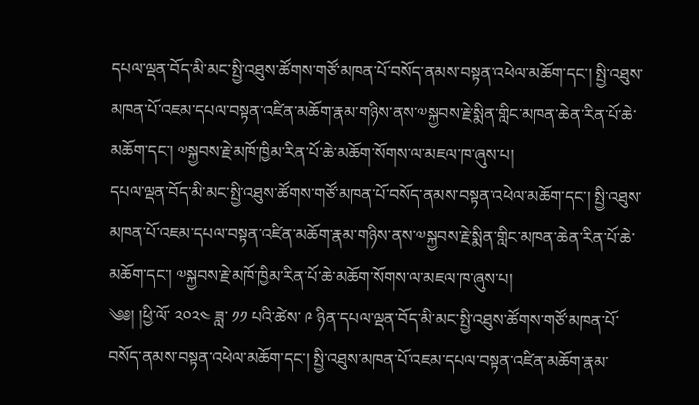དཔལ་ལྡན་བོད་མི་མང་སྤྱི་འཐུས་ཚོགས་གཙོ་མཁན་པོ་བསོད་ནམས་བསྟན་འཕེལ་མཆོག་དང་། སྤྱི་འཐུས་མཁན་པོ་འཇམ་དཔལ་བསྟན་འཛིན་མཆོག་རྣམ་གཉིས་ནས་༧སྐྱབས་རྗེ་སྨིན་གླིང་མཁན་ཆེན་རིན་པོ་ཆེ་མཆོག་དང་། ༧སྐྱབས་རྗེ་མཁོ་ཁྱིམ་རིན་པོ་ཆེ་མཆོག་སོགས་ལ་མཇལ་ཁ་ཞུས་པ།
དཔལ་ལྡན་བོད་མི་མང་སྤྱི་འཐུས་ཚོགས་གཙོ་མཁན་པོ་བསོད་ནམས་བསྟན་འཕེལ་མཆོག་དང་། སྤྱི་འཐུས་མཁན་པོ་འཇམ་དཔལ་བསྟན་འཛིན་མཆོག་རྣམ་གཉིས་ནས་༧སྐྱབས་རྗེ་སྨིན་གླིང་མཁན་ཆེན་རིན་པོ་ཆེ་མཆོག་དང་། ༧སྐྱབས་རྗེ་མཁོ་ཁྱིམ་རིན་པོ་ཆེ་མཆོག་སོགས་ལ་མཇལ་ཁ་ཞུས་པ།
༄༅། །ཕྱི་ལོ་ ༢༠༢༤ ཟླ་ ༡༡ པའི་ཚེས་ ༩ ཉིན་དཔལ་ལྡན་བོད་མི་མང་སྤྱི་འཐུས་ཚོགས་གཙོ་མཁན་པོ་བསོད་ནམས་བསྟན་འཕེལ་མཆོག་དང་། སྤྱི་འཐུས་མཁན་པོ་འཇམ་དཔལ་བསྟན་འཛིན་མཆོག་རྣམ་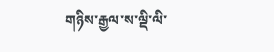གཉིས་རྒྱལ་ས་ལྡི་ལི་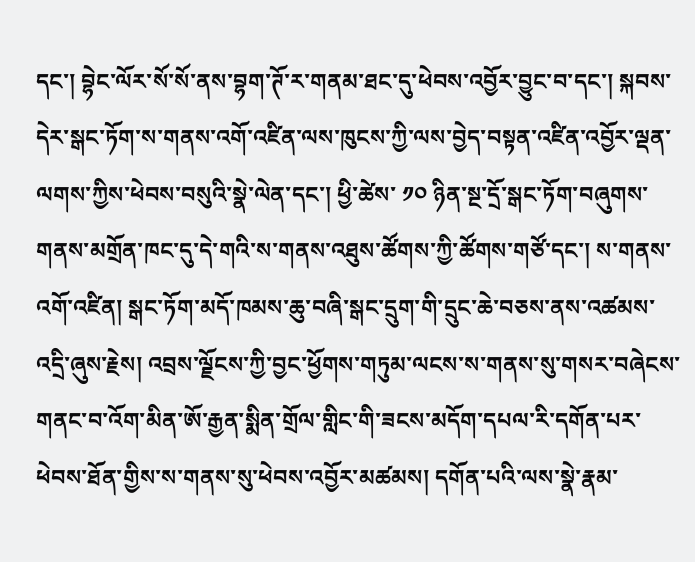དང་། བྷེང་ལོར་སོ་སོ་ནས་བྷག་ཊོ་ར་གནམ་ཐང་དུ་ཕེབས་འབྱོར་བྱུང་བ་དང་། སྐབས་དེར་སྒང་ཏོག་ས་གནས་འགོ་འཛིན་ལས་ཁུངས་ཀྱི་ལས་བྱེད་བསྟན་འཛིན་འབྱོར་ལྡན་ལགས་ཀྱིས་ཕེབས་བསུའི་སྣེ་ལེན་དང་། ཕྱི་ཚེས་ ༡༠ ཉིན་སྔ་དྲོ་སྒང་ཏོག་བཞུགས་གནས་མགྲོན་ཁང་དུ་དེ་གའི་ས་གནས་འཐུས་ཚོགས་ཀྱི་ཚོགས་གཙོ་དང་། ས་གནས་འགོ་འཛིན། སྒང་ཏོག་མདོ་ཁམས་ཆུ་བཞི་སྒང་དྲུག་གི་དྲུང་ཆེ་བཅས་ནས་འཚམས་འདྲི་ཞུས་རྗེས། འབྲས་ལྗོངས་ཀྱི་བྱང་ཕྱོགས་གཏུམ་ལངས་ས་གནས་སུ་གསར་བཞེངས་གནང་བ་འོག་མིན་ཨོ་རྒྱན་སྨིན་གྲོལ་གླིང་གི་ཟངས་མདོག་དཔལ་རི་དགོན་པར་ཕེབས་ཐོན་གྱིས་ས་གནས་སུ་ཕེབས་འབྱོར་མཚམས། དགོན་པའི་ལས་སྣེ་རྣམ་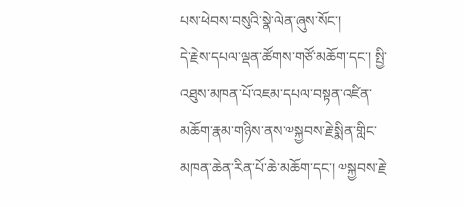པས་ཕེབས་བསུའི་སྣེ་ལེན་ཞུས་སོང་།
དེ་རྗེས་དཔལ་ལྡན་ཚོགས་གཙོ་མཆོག་དང་། སྤྱི་འཐུས་མཁན་པོ་འཇམ་དཔལ་བསྟན་འཛིན་མཆོག་རྣམ་གཉིས་ནས་༧སྐྱབས་རྗེ་སྨིན་གླིང་མཁན་ཆེན་རིན་པོ་ཆེ་མཆོག་དང་། ༧སྐྱབས་རྗེ་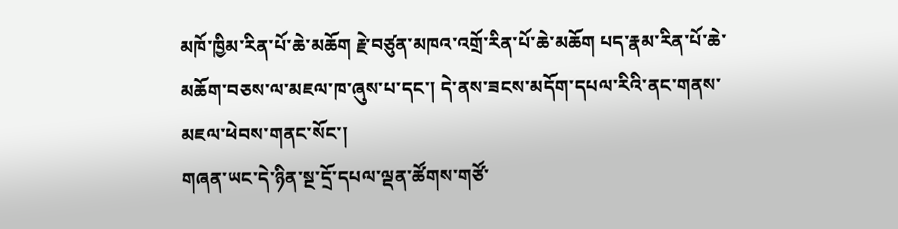མཁོ་ཁྱིམ་རིན་པོ་ཆེ་མཆོག རྗེ་བཙུན་མཁའ་འགྲོ་རིན་པོ་ཆེ་མཆོག པད་རྣམ་རིན་པོ་ཆེ་མཆོག་བཅས་ལ་མཇལ་ཁ་ཞུས་པ་དང་། དེ་ནས་ཟངས་མདོག་དཔལ་རིའི་ནང་གནས་མཇལ་ཕེབས་གནང་སོང་།
གཞན་ཡང་དེ་ཉིན་སྔ་དྲོ་དཔལ་ལྡན་ཚོགས་གཙོ་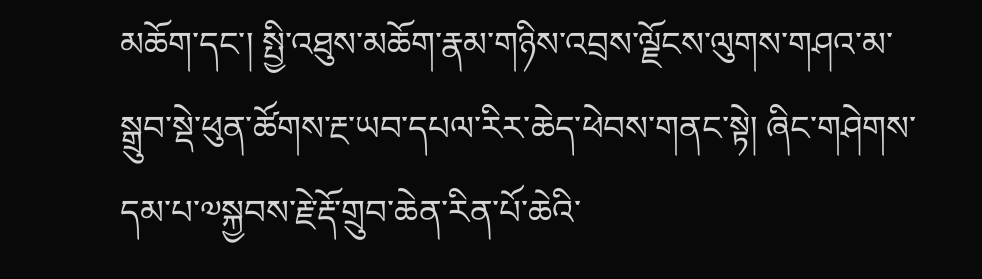མཆོག་དང་། སྤྱི་འཐུས་མཆོག་རྣམ་གཉིས་འབྲས་ལྗོངས་ལུགས་གཤའ་མ་སྒྲུབ་སྡེ་ཕུན་ཚོགས་རྔ་ཡབ་དཔལ་རིར་ཆེད་ཕེབས་གནང་སྟེ། ཞིང་གཤེགས་དམ་པ་༧སྐྱབས་རྗེ་རྡོ་གྲུབ་ཆེན་རིན་པོ་ཆེའི་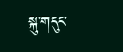སྐུ་གདུང་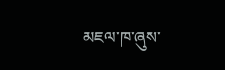མཇལ་ཁ་ཞུས་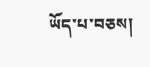ཡོད་པ་བཅས།